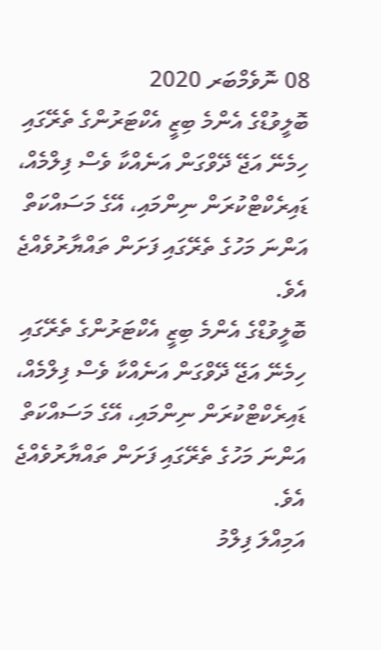08 ނޮވެމްބަރ 2020
ބޮލީވުޑްގެ އެންމެ ބިޒީ އެކްޓަރުންގެ ތެރޭގައި ހިމެނޭ އަޖޭ ދޭވްގަން އަނެއްކާ ވެސް ފިލްމެއް، ޑައިރެކްޓްކުރަން ނިންމައި، އޭގެ މަސައްކަތް އަންނަ މަހުގެ ތެރޭގައި ފަށަން ތައްޔާރުވެއްޖެ އެވެ.
ބޮލީވުޑްގެ އެންމެ ބިޒީ އެކްޓަރުންގެ ތެރޭގައި ހިމެނޭ އަޖޭ ދޭވްގަން އަނެއްކާ ވެސް ފިލްމެއް، ޑައިރެކްޓްކުރަން ނިންމައި، އޭގެ މަސައްކަތް އަންނަ މަހުގެ ތެރޭގައި ފަށަން ތައްޔާރުވެއްޖެ އެވެ.
އަމިއްލަ ފިލްމު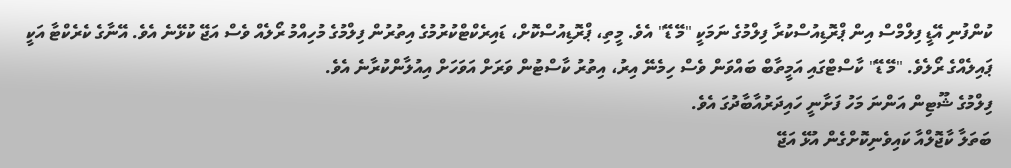ކުންފުނި އޭޑީ ފިލްމްސް އިން ޕްރޮޑިއުސްކުރާ ފިލްމުގެ ނަމަކީ "މޭ ޑޭ" އެވެ. މީތި، ޕްރޮޑިއުސްކޮށް، ޑައިރެކްޓްކުރުމުގެ އިތުރުން ފިލްމުގެ މުހިއްމު ރޯލެއް ވެސް އަޖޭ ކުޅޭނެ އެވެ. އޭނާގެ ކެރެކްޓާ އަކީ ޕައިލެއްގެ ރޯލެވެ. "މޭ ޑޭ" ކާސްޓްގައި އަމީތާބް ބައްވަން ވެސް ހިމެނޭ އިރު، އިތުރު ކާސްޓުން ވަރަށް އަވަހަށް އިއުލާންކުރާނެ އެވެ.
ފިލްމުގެ ޝޫޓިން އަންނަ މަހު ފަށާނީ ހައިދަރުއާބާދުގަ އެވެ.
ބަތަލާ ކާޖޮލްއާ ކައިވެނިކޮށްގެން އުޅޭ އަޖޭ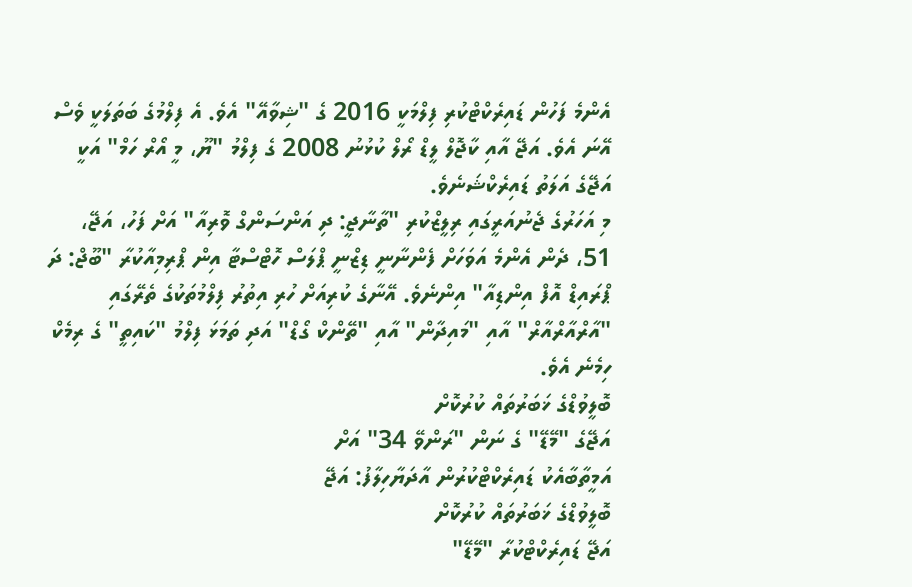އެންމެ ފަހުން ޑައިރެކްޓްކުރި ފިލްމަކީ 2016 ގެ "ޝިވާއޭ" އެވެ. އެ ފިލްމުގެ ބަތަލަކީ ވެސް އޭނަ އެވެ. އަޖޭ އާއި ކާޖޮލް ލީޑް ރޯލް ކުޅުނު 2008 ގެ ފިލްމު "ޔޫ، މީ އޯރް ހަމް" އަކީ އަޖޭގެ އަލަތު ޑައިރެކްޝަނެވެ.
މި އަހަރުގެ ޖެނުއަރީގައި ރިލީޒްކުރި "ތާނާޖީ: ދި އަންސަންގް ވޮރިއާ" އަށް ފަހު، އަޖޭ، 51، ދެން އެންމެ އަވަހަށް ފެންނާނީ ޑިޒްނީ ޕްލަސް ހޮޓްސްޓާ އިން ޕްރިމިއާކުރާ "ބޫޖް: ދަ ޕްރައިޑް އޮފް އިންޑިއާ" އިންނެވެ. އޭނާގެ ކުރިއަށް ހުރި އިތުރު ފިލްމުތަކުގެ ތެރޭގައި "އާރްއާރްއާރް" އާއި "މައިދާން" އާއި "ތޭންކް ގޯޑް" އަދި ތަމަޅަ ފިލްމު "ކައިތީ" ގެ ރިމެކް ހިމެނެ އެވެ.
ބޮލީވުޑްގެ ޚަބަރުތައް ކުރުކޮށް
އަޖޭގެ "މޭޑޭ" ގެ ނަން "ރަންވޭ 34" އަށް
އަމީތާބާއެކު ޑައިރެކްޓްކުރުން އާދަޔާހިލާފު: އަޖޭ
ބޮލީވުޑްގެ ޚަބަރުތައް ކުރުކޮށް
އަޖޭ ޑައިރެކްޓްކުރާ "މޭޑޭ"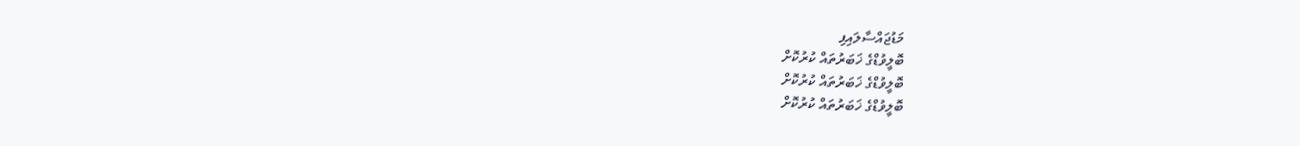މަޑުޖައްސާލައިފި
ބޮލީވުޑްގެ ޚަބަރުތައް ކުރުކޮށް
ބޮލީވުޑްގެ ޚަބަރުތައް ކުރުކޮށް
ބޮލީވުޑްގެ ޚަބަރުތައް ކުރުކޮށް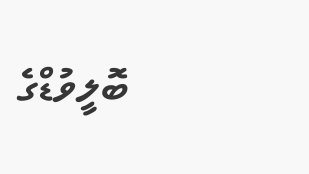ބޮލީވުޑްގެ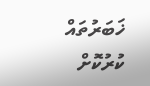ޚަބަރުތައް ކުރުކޮށް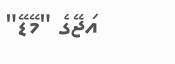އަޖޭގެ "މޭޑޭ"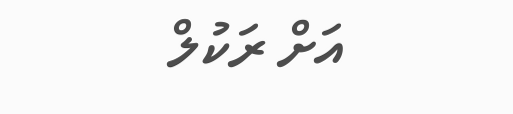އަށް ރަކުލް